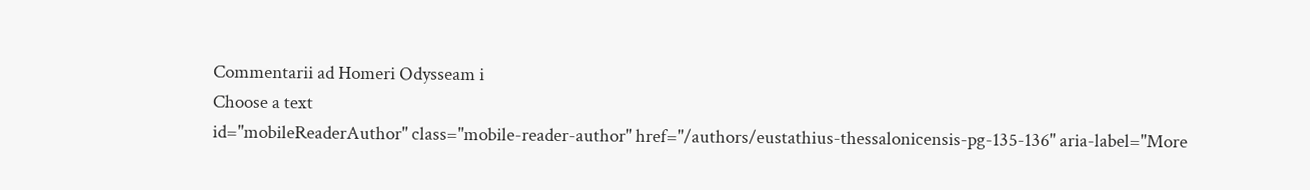Commentarii ad Homeri Odysseam i
Choose a text
id="mobileReaderAuthor" class="mobile-reader-author" href="/authors/eustathius-thessalonicensis-pg-135-136" aria-label="More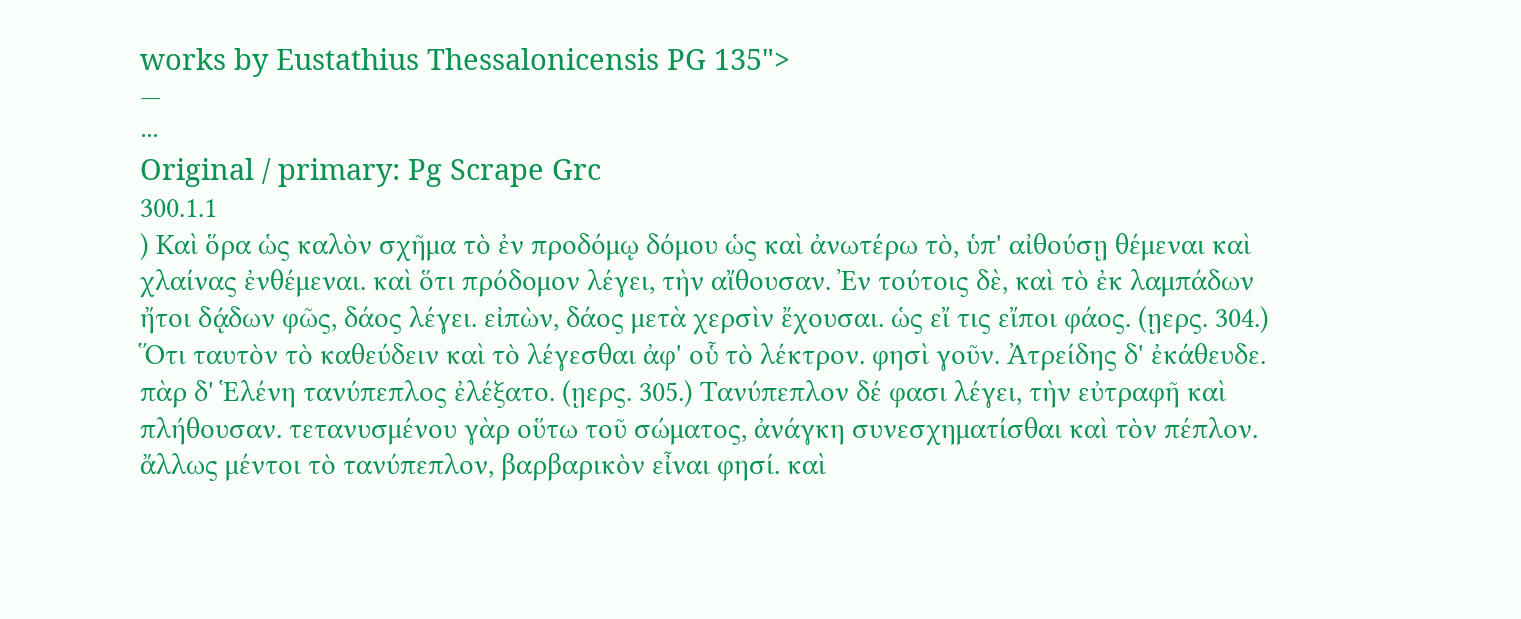works by Eustathius Thessalonicensis PG 135">
—
⋯
Original / primary: Pg Scrape Grc
300.1.1
) Καὶ ὅρα ὡς καλὸν σχῆμα τὸ ἐν προδόμῳ δόμου ὡς καὶ ἀνωτέρω τὸ, ὑπ' αἰθούσῃ θέμεναι καὶ χλαίνας ἐνθέμεναι. καὶ ὅτι πρόδομον λέγει, τὴν αἴθουσαν. Ἐν τούτοις δὲ, καὶ τὸ ἐκ λαμπάδων ἤτοι δᾴδων φῶς, δάος λέγει. εἰπὼν, δάος μετὰ χερσὶν ἔχουσαι. ὡς εἴ τις εἴποι φάος. (ῃερς. 304.) Ὅτι ταυτὸν τὸ καθεύδειν καὶ τὸ λέγεσθαι ἀφ' οὗ τὸ λέκτρον. φησὶ γοῦν. Ἀτρείδης δ' ἐκάθευδε. πὰρ δ' Ἑλένη τανύπεπλος ἐλέξατο. (ῃερς. 305.) Τανύπεπλον δέ φασι λέγει, τὴν εὐτραφῆ καὶ πλήθουσαν. τετανυσμένου γὰρ οὕτω τοῦ σώματος, ἀνάγκη συνεσχηματίσθαι καὶ τὸν πέπλον. ἄλλως μέντοι τὸ τανύπεπλον, βαρβαρικὸν εἶναι φησί. καὶ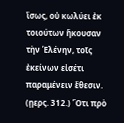ἴσως, οὐ κωλύει ἐκ τοιούτων ἥκουσαν τὴν Ἑλένην, τοῖς ἐκείνων εἰσέτι παραμένειν ἔθεσιν. (ῃερς. 312.) Ὅτι πρὸ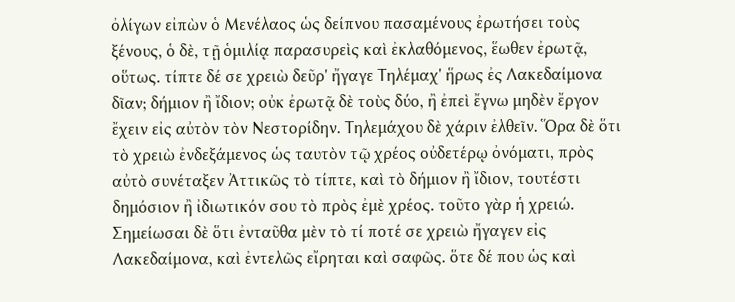ὀλίγων εἰπὼν ὁ Μενέλαος ὡς δείπνου πασαμένους ἐρωτήσει τοὺς ξένους, ὁ δὲ, τῇ ὁμιλίᾳ παρασυρεὶς καὶ ἐκλαθόμενος, ἕωθεν ἐρωτᾷ, οὕτως. τίπτε δέ σε χρειὼ δεῦρ' ἤγαγε Τηλέμαχ' ἥρως ἐς Λακεδαίμονα δῖαν; δήμιον ἢ ἴδιον; οὐκ ἐρωτᾷ δὲ τοὺς δύο, ἢ ἐπεὶ ἔγνω μηδὲν ἔργον ἔχειν εἰς αὐτὸν τὸν Νεστορίδην. Τηλεμάχου δὲ χάριν ἐλθεῖν. Ὅρα δὲ ὅτι τὸ χρειὼ ἐνδεξάμενος ὡς ταυτὸν τῷ χρέος οὐδετέρῳ ὀνόματι, πρὸς αὐτὸ συνέταξεν Ἀττικῶς τὸ τίπτε, καὶ τὸ δήμιον ἢ ἴδιον, τουτέστι δημόσιον ἢ ἰδιωτικόν σου τὸ πρὸς ἐμὲ χρέος. τοῦτο γὰρ ἡ χρειώ. Σημείωσαι δὲ ὅτι ἐνταῦθα μὲν τὸ τί ποτέ σε χρειὼ ἤγαγεν εἰς Λακεδαίμονα, καὶ ἐντελῶς εἴρηται καὶ σαφῶς. ὅτε δέ που ὡς καὶ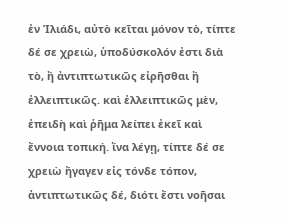ἐν Ἰλιάδι, αὐτὸ κεῖται μόνον τὸ, τίπτε δέ σε χρειὼ, ὑποδύσκολόν ἐστι διὰ τὸ, ἢ ἀντιπτωτικῶς εἰρῆσθαι ἢ ἐλλειπτικῶς. καὶ ἐλλειπτικῶς μὲν, ἐπειδὴ καὶ ῥῆμα λείπει ἐκεῖ καὶ ἔννοια τοπική. ἵνα λέγῃ, τίπτε δέ σε χρειὼ ἤγαγεν εἰς τόνδε τόπον, ἀντιπτωτικῶς δέ, διότι ἔστι νοῆσαι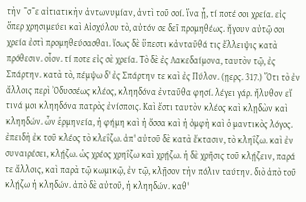τὴν ˉσˉε αἰτιατικὴν ἀντωνυμίαν, ἀντὶ τοῦ σοί. ἵνα ᾖ, τί ποτέ σοι χρεία. εἰς ὅπερ χρησιμεύει καὶ Αἰσχύλου τὸ, αὐτόν σε δεῖ προμηθέως. ἤγουν αὐτῷ σοι χρεία ἐστὶ προμηθεύσασθαι. ἴσως δὲ ὕπεστι κἀνταῦθά τις ἔλλειψις κατὰ πρόθεσιν. οἷον. τί ποτε εἰς σὲ χρεία. Τὸ δὲ ἐς Λακεδαίμονα, ταυτὸν τῷ, ἐς Σπάρτην. κατὰ τὸ, πέμψω δ' ἐς Σπάρτην τε καὶ ἐς Πύλον. (ῃερς. 317.) Ὅτι τὸ ἐν ἄλλοις περὶ Ὀδυσσέως κλέος, κληηδόνα ἐνταῦθα φησί. λέγει γάρ. ἤλυθον εἴ τινά μοι κληηδόνα πατρὸς ἐνίσποις. Καὶ ἔστι ταυτὸν κλέος καὶ κλῃδὼν καὶ κληηδών. ὧν ἑρμηνεία, ἡ φήμη καὶ ἡ ὄσσα καὶ ἡ ὀμφὴ καὶ ὁ μαντικὸς λόγος. ἐπειδὴ ἐκ τοῦ κλέος τὸ κλεΐζω. ἀπ' αὐτοῦ δὲ κατὰ ἔκτασιν, τὸ κληΐζω. καὶ ἐν συναιρέσει, κλῄζω. ὡς χρέος χρηΐζω καὶ χρῄζω. ἡ δὲ χρῆσις τοῦ κλῄζειν, παρά τε ἄλλοις, καὶ παρὰ τῷ κωμικῷ, ἐν τῷ, κλῇσον τὴν πόλιν ταύτην. διὸ ἀπὸ τοῦ κλῄζω ἡ κληδών. ἀπὸ δὲ αὐτοῦ, ἡ κληηδών. καθ'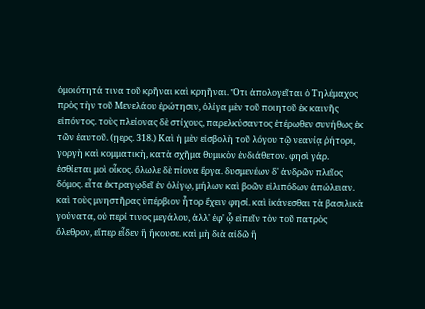ὁμοιότητά τινα τοῦ κρῆναι καὶ κρηῆναι. Ὅτι ἀπολογεῖται ὁ Τηλέμαχος πρὸς τὴν τοῦ Μενελάου ἐρώτησιν, ὀλίγα μὲν τοῦ ποιητοῦ ἐκ καινῆς εἰπόντος. τοὺς πλείονας δὲ στίχους, παρελκύσαντος ἑτέρωθεν συνήθως ἐκ τῶν ἑαυτοῦ. (ῃερς. 318.) Καὶ ἡ μὲν εἰσβολὴ τοῦ λόγου τῷ νεανίᾳ ῥήτορι, γοργὴ καὶ κομματικὴ, κατὰ σχῆμα θυμικὸν ἐνδιάθετον. φησὶ γάρ. ἐσθίεται μοὶ οἶκος. ὄλωλε δὲ πίονα ἔργα. δυσμενέων δ' ἀνδρῶν πλεῖος δόμος. εἶτα ἐκτραγῳδεῖ ἐν ὀλίγῳ, μήλων καὶ βοῶν εἰλιπόδων ἀπώλειαν. καὶ τοὺς μνηστῆρας ὑπέρβιον ἦτορ ἔχειν φησί. καὶ ἱκάνεσθαι τὰ βασιλικὰ γούνατα, οὐ περί τινος μεγάλου, ἀλλ' ἐφ' ᾧ εἰπεῖν τὸν τοῦ πατρὸς ὄλεθρον, εἴπερ εἶδεν ἢ ἤκουσε. καὶ μὴ διὰ αἰδῶ ἢ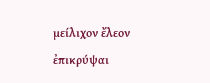μείλιχον ἔλεον ἐπικρύψαι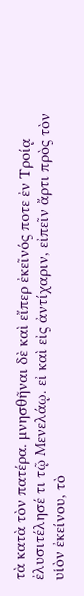τὰ κατὰ τὸν πατέρα. μνησθῆναι δὲ καὶ εἴπερ ἐκεῖνός ποτε ἐν Τροίᾳ ἐλυσιτέλησέ τι τῷ Μενελάῳ. εἰ καὶ εἰς ἀντίχαριν, εἰπεῖν ἄρτι πρὸς τὸν υἱὸν ἐκείνου, τὸ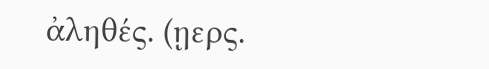ἀληθές. (ῃερς.